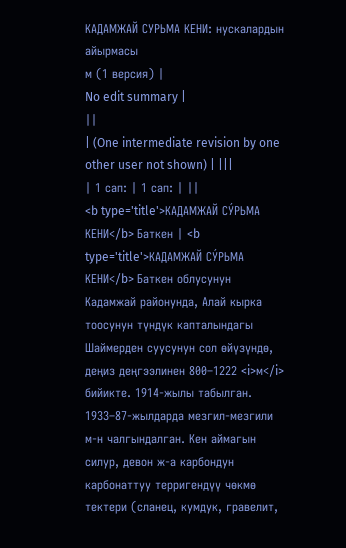КАДАМЖАЙ СУРЬМА КЕНИ: нускалардын айырмасы
м (1 версия) |
No edit summary |
||
| (One intermediate revision by one other user not shown) | |||
| 1 сап: | 1 сап: | ||
<b type='title'>КАДАМЖАЙ СУ́РЬМА КЕНИ</b> Баткен | <b type='title'>КАДАМЖАЙ СУ́РЬМА КЕНИ</b> Баткен облусунун Кадамжай районунда, Алай кырка тоосунун түндүк капталындагы Шаймерден суусунун сол өйүзүндө, деңиз деңгээлинен 800–1222 <i>м</i> бийикте. 1914-жылы табылган. 1933–87-жылдарда мезгил-мезгили м-н чалгындалган. Кен аймагын силур, девон ж-а карбондун карбонаттуу терригендүү чөкмө тектери (сланец, кумдук, гравелит,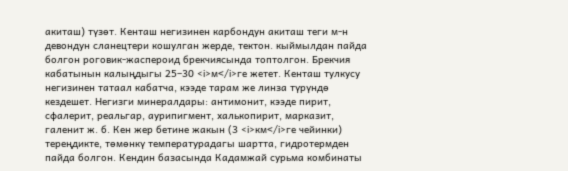акиташ) түзөт. Кенташ негизинен карбондун акиташ теги м-н девондун сланецтери кошулган жерде, тектон. кыймылдан пайда болгон роговик-жаспероид брекчиясында топтолгон. Брекчия кабатынын калыңдыгы 25–30 <i>м</i>ге жетет. Кенташ тулкусу негизинен татаал кабатча, кээде тарам же линза түрүндө кездешет. Негизги минералдары: антимонит, кээде пирит, сфалерит, реальгар, аурипигмент, халькопирит, марказит, галенит ж. б. Кен жер бетине жакын (3 <i>км</i>ге чейинки) тереңдикте, төмөнкү температурадагы шартта, гидротермден пайда болгон. Кендин базасында Кадамжай сурьма комбинаты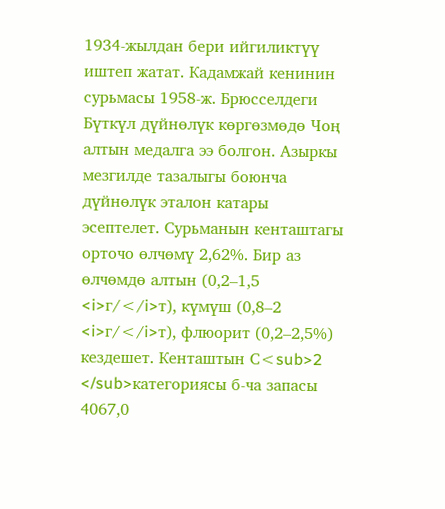1934-жылдан бери ийгиликтүү иштеп жатат. Кадамжай кенинин сурьмасы 1958-ж. Брюсселдеги Бүткүл дүйнөлүк көргөзмөдө Чоң алтын медалга ээ болгон. Азыркы мезгилде тазалыгы боюнча дүйнөлүк эталон катары эсептелет. Сурьманын кенташтагы орточо өлчөмү 2,62%. Бир аз өлчөмдө алтын (0,2–1,5 <i>г/</i>т), күмүш (0,8–2 <i>г/</i>т), флюорит (0,2–2,5%) кездешет. Кенташтын С<sub>2 </sub>категориясы б-ча запасы 4067,0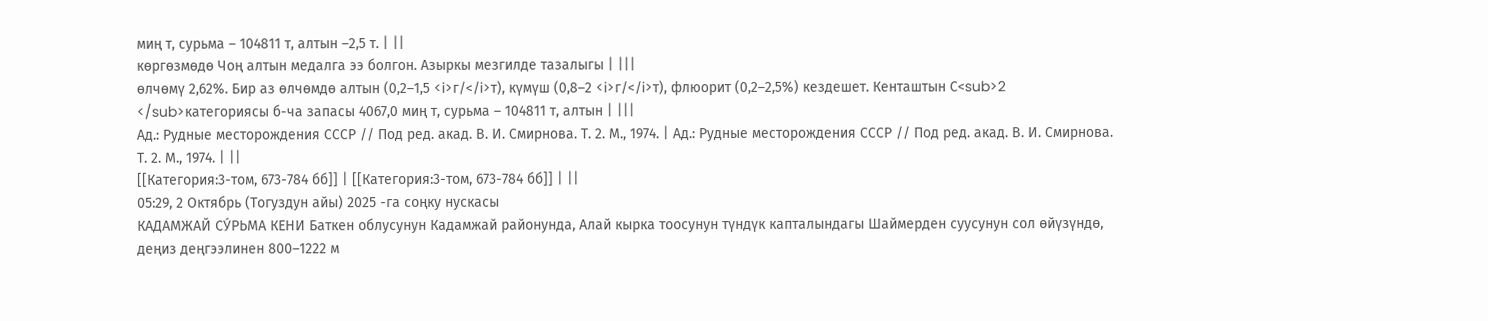миң т, сурьма – 104811 т, алтын –2,5 т. | ||
көргөзмөдө Чоң алтын медалга ээ болгон. Азыркы мезгилде тазалыгы | |||
өлчөмү 2,62%. Бир аз өлчөмдө алтын (0,2–1,5 <i>г/</i>т), күмүш (0,8–2 <i>г/</i>т), флюорит (0,2–2,5%) кездешет. Кенташтын С<sub>2 </sub>категориясы б-ча запасы 4067,0 миң т, сурьма – 104811 т, алтын | |||
Ад.: Рудные месторождения СССР // Под ред. акад. В. И. Смирнова. Т. 2. М., 1974. | Ад.: Рудные месторождения СССР // Под ред. акад. В. И. Смирнова. Т. 2. М., 1974. | ||
[[Категория:3-том, 673-784 бб]] | [[Категория:3-том, 673-784 бб]] | ||
05:29, 2 Октябрь (Тогуздун айы) 2025 -га соңку нускасы
КАДАМЖАЙ СУ́РЬМА КЕНИ Баткен облусунун Кадамжай районунда, Алай кырка тоосунун түндүк капталындагы Шаймерден суусунун сол өйүзүндө, деңиз деңгээлинен 800–1222 м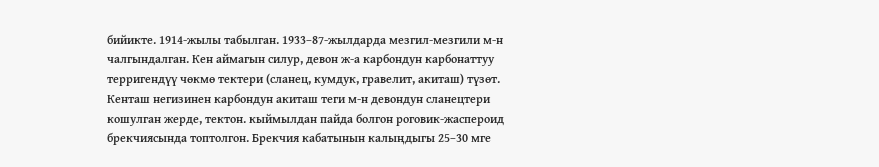бийикте. 1914-жылы табылган. 1933–87-жылдарда мезгил-мезгили м-н чалгындалган. Кен аймагын силур, девон ж-а карбондун карбонаттуу терригендүү чөкмө тектери (сланец, кумдук, гравелит, акиташ) түзөт. Кенташ негизинен карбондун акиташ теги м-н девондун сланецтери кошулган жерде, тектон. кыймылдан пайда болгон роговик-жаспероид брекчиясында топтолгон. Брекчия кабатынын калыңдыгы 25–30 мге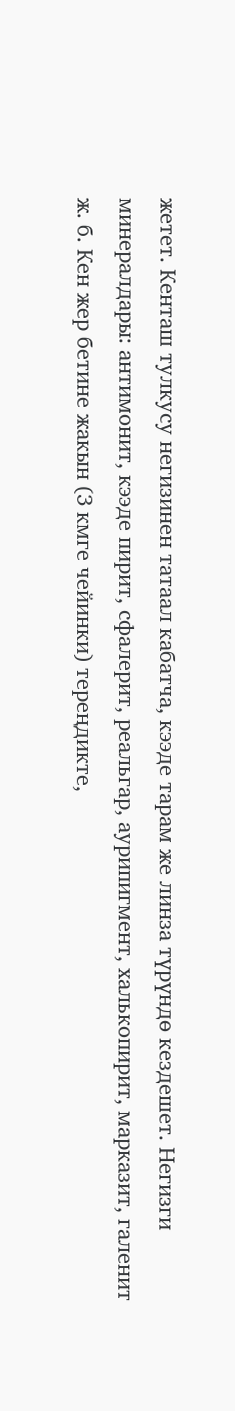жетет. Кенташ тулкусу негизинен татаал кабатча, кээде тарам же линза түрүндө кездешет. Негизги минералдары: антимонит, кээде пирит, сфалерит, реальгар, аурипигмент, халькопирит, марказит, галенит ж. б. Кен жер бетине жакын (3 кмге чейинки) тереңдикте,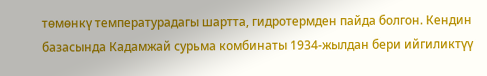төмөнкү температурадагы шартта, гидротермден пайда болгон. Кендин базасында Кадамжай сурьма комбинаты 1934-жылдан бери ийгиликтүү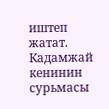иштеп жатат. Кадамжай кенинин сурьмасы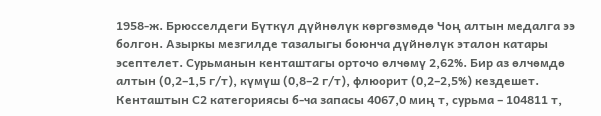1958-ж. Брюсселдеги Бүткүл дүйнөлүк көргөзмөдө Чоң алтын медалга ээ болгон. Азыркы мезгилде тазалыгы боюнча дүйнөлүк эталон катары эсептелет. Сурьманын кенташтагы орточо өлчөмү 2,62%. Бир аз өлчөмдө алтын (0,2–1,5 г/т), күмүш (0,8–2 г/т), флюорит (0,2–2,5%) кездешет. Кенташтын С2 категориясы б-ча запасы 4067,0 миң т, сурьма – 104811 т,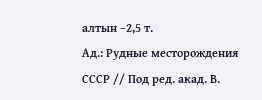алтын –2,5 т.
Ад.: Рудные месторождения СССР // Под ред. акад. В.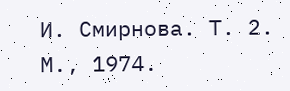И. Смирнова. Т. 2. М., 1974.